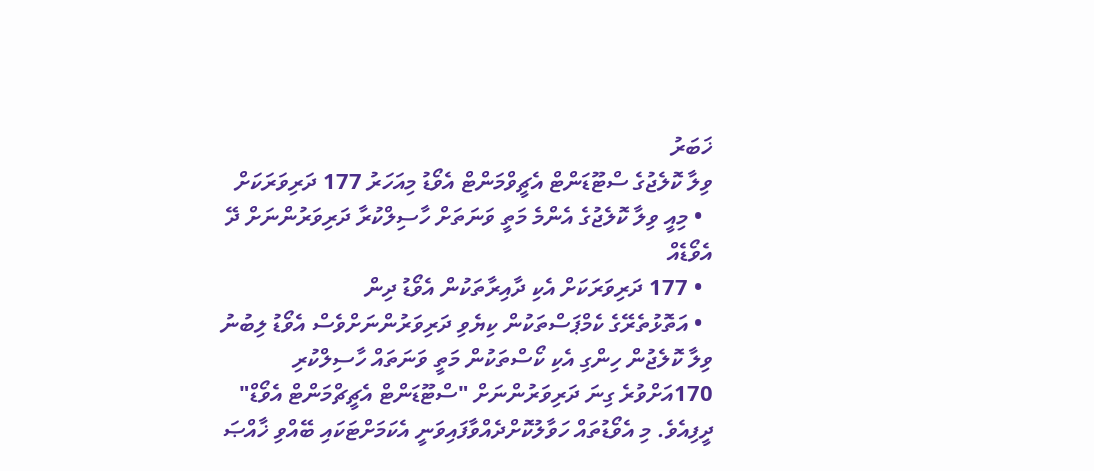ޚަބަރު
ވިލާ ކޮލެޖުގެ ސްޓޫޑަންޓް އެޗީވްމަންޓް އެވޯޑު މިއަހަރު 177 ދަރިވަރަކަށް
  • މިއީ ވިލާ ކޮލެޖުގެ އެންމެ މަތީ ވަނަތަށް ހާސިލްކުރާ ދަރިވަރުންނަށް ދޭ އެވޯޑެއް
  • 177 ދަރިވަރަކަށް އެކި ދާއިރާތަކުން އެވޯޑު ދިން
  • އަތޮޅުތެރޭގެ ކެމްޕަސްތަކުން ކިޔެވި ދަރިވަރުންނަށްވެސް އެވޯޑު ލިބުނު
ވިލާ ކޮލެޖުން ހިންގި އެކި ކޯސްތަކުން މަތީ ވަނަތައް ހާސިލްކުރި 170އަށްވުރެ ގިނަ ދަރިވަރުންނަށް "ސްޓޫޑަންޓް އެޗީޗްމަންޓް އެވޯޑް" ދީފިއެވެ. މި އެވޯޑުތައް ހަވާލުކޮށްދެއްވާފައިވަނީ އެކަމަށްޓަކައި ބޭއްވި ޚާއްޞަ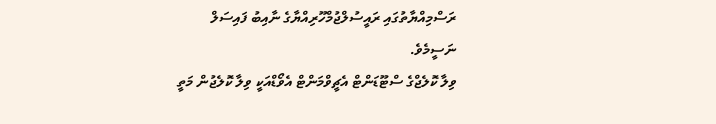ރަސްމިއްޔާތުގައި ރައީސުލްޖުމްހޫރިއްޔާގެ ނާއިބު ފައިސަލް ނަސީމެވެ.
ވިލާ ކޮލެޖްގެ ސްޓޫޑަންޓް އެޗީވްމަންޓް އެވޯޑްއަކީ ވިލާ ކޮލެޖުން މަތީ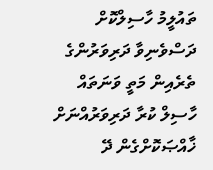ތައުލީމު ހާސިލްކޮށް ދަސްވެނިވާ ދަރިވަރުންގެ ތެރެއިން މަތީ ވަނަތައް ހާސިލް ކުރާ ދަރިވަރުއްނަށް ޚާއްޞަކޮށްގެން ދޭ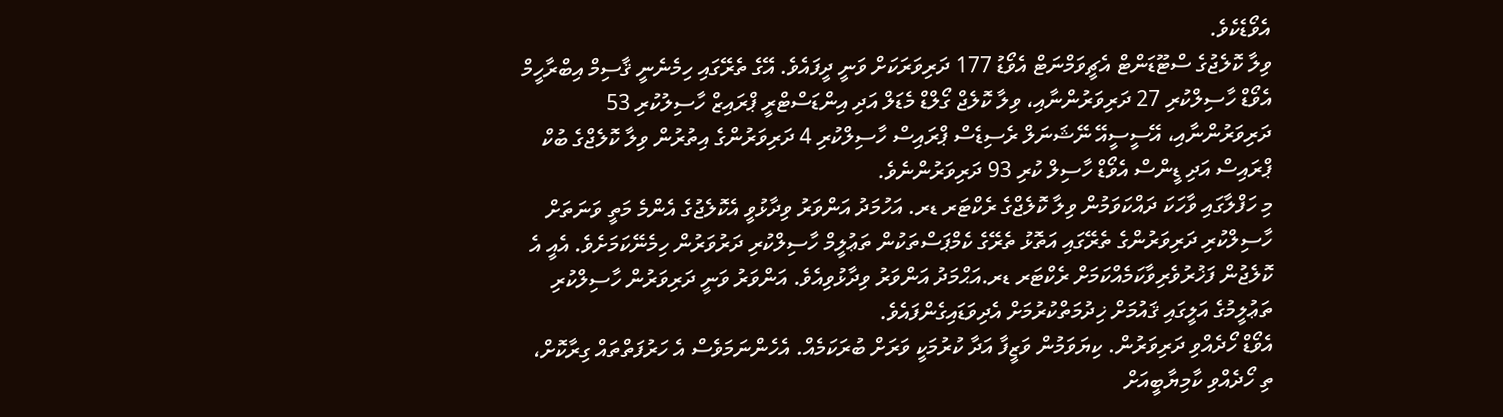އެވޯޑެކެވެ.
ވިލާ ކޮލެޖުގެ ސްޓޫޑަންޓް އެޗީވަމްނަޓް އެވޯޑު 177 ދަރިވަރަކަށް ވަނީ ދީފައެވެ. އޭގެ ތެރޭގައި ހިމެނެނީ ޤާސިމް އިބްރާހީމް އެވޯޑް ހާސިލްކުރި 27 ދަރިވަރުންނާއި، ވިލާ ކޮލެޖް ގޯލްޑް މެޑަލް އަދި އިންޑަސްޓްރީ ޕްރައިޒް ހާސިލުކުރި 53 ދަރިވަރުންނާއި، އޭސީސީއޭ ނޭޝަނަލް ރެސިޑެސް ޕްރައިސް ހާސިލްކުރި 4 ދަރިވަރުންގެ އިތުރުން ވިލާ ކޮލެޖްގެ ބުކް ޕްރައިސް އަދި ޑީންސް އެވޯޑް ހާސިލް ކުރި 93 ދަރިވަރުންނެވެ.
މި ހަފްލާގައި ވާހަކަ ދައްކަވަމުން ވިލާ ކޮލެޖްގެ ރެކްޓަރ ޑރ. އަހުމަދު އަންވަރު ވިދާޅުވީ އެކޮލެޖުގެ އެންމެ މަތީ ވަނަތަށް ހާސިލްކުރި ދަރިވަރުންގެ ތެރޭގައި އަތޮޅު ތެރޭގެ ކެމްޕަސްތަކުން ތަޢުލީމް ހާސިލްކުރި ދަރުވަރުން ހިމެނޭކަމަށެވެ. އެއީ އެ ކޮލެޖުން ފަޚުރުވެރިވާކަމެއްކަމަށް ރެކްޓަރ ޑރ.އަޙްމަދު އަންވަރު ވިދާޅުވިއެވެ. އަންވަރު ވަނީ ދަރިވަރުން ހާސިލްކުރި ތަޢުލީމުގެ އަލީގައި ޤައުމަށް ޚިދުމަތްކުރުމަށް އެދިވަޑައިގެންފައެވެ.
އެވޯޑް ހޯދެއްވި ދަރިވަރުން. ކިޔަވަމުން ވަޒީފާ އަދާ ކުރުމަކީ ވަރަށް ބުރަކަމެއް. އެހެންނަމަވެސް އެ ހަރުފަތްތައް ގިރާކޮށް، ތި ހޯދެއްވި ކާމިޔާބީއަށް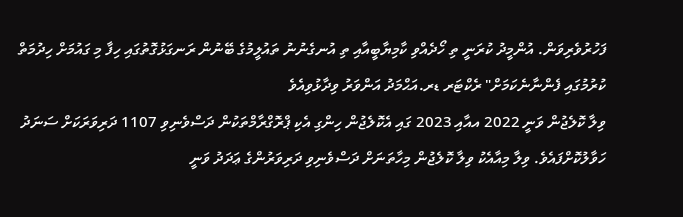ފަހުރުވެރިވަން. އުންމީދު ކުރަނީ ތި ހޯދެއްވި ކާމިޔާބީއާއި ތި އުނގެނުނު ތައުލީމުގެ ބޭނުން ރަނގަޅުގޮތުގައި ހިފާ މި ގައުމަށް ހިދުމަތް ކުރުމުގައި ފެންނާނެކަމަށް" ރެކްޓަރ ޑރ.އަޙްމަދު އަންވަރު ވިދާޅުވިއެވެ
ވިލާ ކޮލެޖުން ވަނީ 2022 އއާއި 2023 ގައި އެކޮލެޖުން ހިންގި އެކި ޕްރޮގްރާމްތަކުން ދަސްވެނިވި 1107 ދަރިވަރަކަށް ސަނަދު ހަވާލުކޮށްފައެވެ. ވިލާ މިއާއެކު ވިލާ ކޮލެޖުން މިހާތަނަށް ދަސްވެނިވި ދަރިވަރުންގެ ޢަދަދު ވަނީ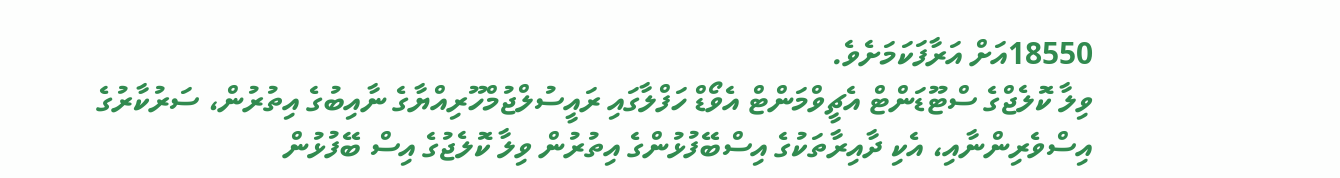18550އަށް އަރާފަކަމަށެވެ.
ވިލާ ކޮލެޖްގެ ސްޓޫޑަންޓް އެޗީވްމަންޓް އެވޯޑް ހަފްލާގައި ރައީސުލްޖުމްހޫރިއްޔާގެ ނާއިބުގެ އިތުރުން، ސަރުކާރުގެ އިސްވެރިންނާއި، އެކި ދާއިރާތަކުގެ އިސްބޭފުޅުންގެ އިތުރުން ވިލާ ކޮލެޖުގެ އިސް ބޭފުޅުން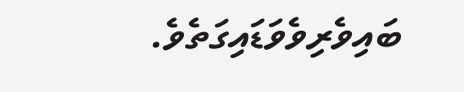ބައިވެރިވެވަޑައިގަތެވެ.